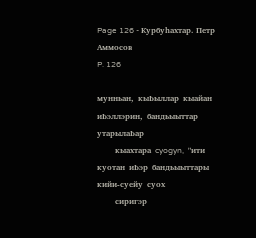Page 126 - Курбуһахтар. Петр Аммосов
P. 126

мунньан,  кыЬыллар  кыайан  иЬэллэрин,  бандьыыттар  утарылаЬар
         кыахтара  cyogyn,  "ити  куотан  иЬэр  бандьыыттары  кийи-суейу  суох
         сиригэр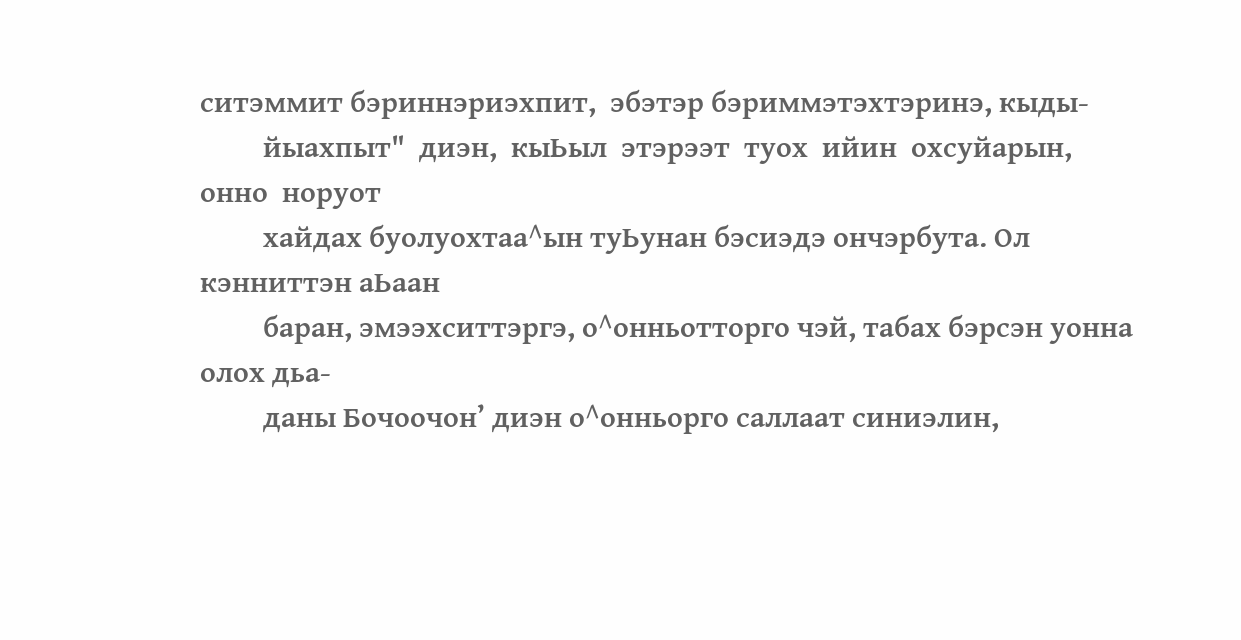ситэммит бэриннэриэхпит,  эбэтэр бэриммэтэхтэринэ, кыды-
         йыахпыт"  диэн,  кыЬыл  этэрээт  туох  ийин  охсуйарын,  онно  норуот
         хайдах буолуохтаа^ын туЬунан бэсиэдэ ончэрбута. Ол кэнниттэн аЬаан
         баран, эмээхситтэргэ, о^онньотторго чэй, табах бэрсэн уонна олох дьа-
         даны Бочоочон’ диэн о^онньорго саллаат синиэлин,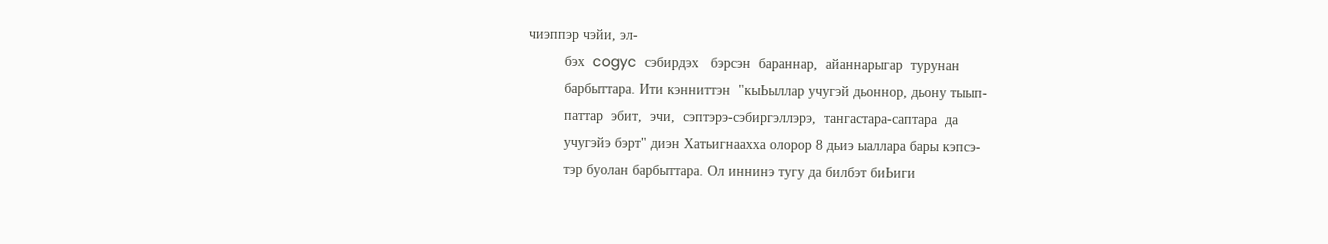чиэппэр чэйи, эл-
         бэх  cogyc  сэбирдэх   бэрсэн  бараннар,  айаннарыгар  турунан
         барбыттара. Ити кэнниттэн  "кыЬыллар учугэй дьоннор, дьону тыып-
         паттар  эбит,  эчи,  сэптэрэ-сэбиргэллэрэ,  тангастара-саптара  да
         учугэйэ бэрт" диэн Хатьигнаахха олорор 8 дьиэ ыаллара бары кэпсэ-
         тэр буолан барбыттара. Ол иннинэ тугу да билбэт биЬиги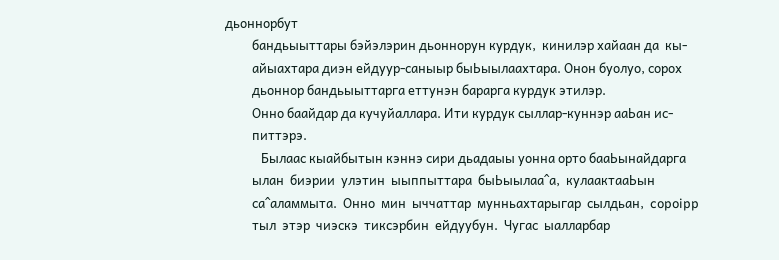дьоннорбут
         бандьыыттары бэйэлэрин дьоннорун курдук,  кинилэр хайаан да  кы-
         айыахтара диэн ейдуур-саныыр быЬыылаахтара. Онон буолуо, сорох
         дьоннор бандьыыттарга еттунэн барарга курдук этилэр.
         Онно баайдар да кучуйаллара. Ити курдук сыллар-куннэр ааЬан ис-
         питтэрэ.
            Былаас кыайбытын кэннэ сири дьадаыы уонна орто бааЬынайдарга
         ылан  биэрии  улэтин  ыыппыттара  быЬыылаа^а,  кулаактааЬын
         са^аламмыта.  Онно  мин  ыччаттар  мунньахтарыгар  сылдьан,  copoipp
         тыл  этэр  чиэскэ  тиксэрбин  ейдуубун.  Чугас  ыалларбар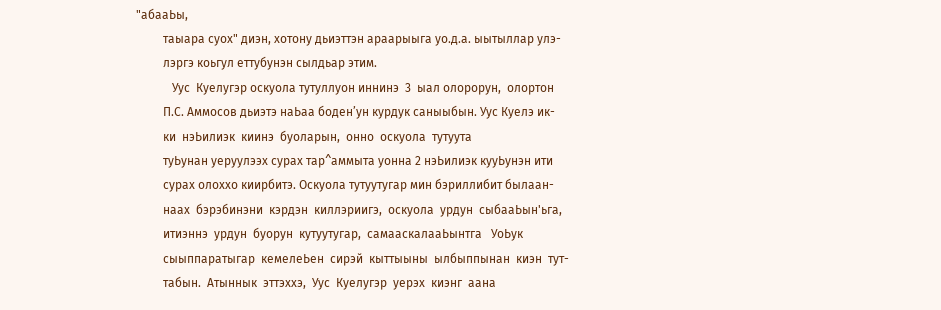"абааЬы,
         таыара суох" диэн, хотону дьиэттэн араарыыга уо.д.а. ыытыллар улэ-
         лэргэ коьгул еттубунэн сылдьар этим.
            Уус  Куелугэр оскуола тутуллуон иннинэ  3  ыал олорорун,  олортон
         П.С. Аммосов дьиэтэ наЬаа боден’ун курдук саныыбын. Уус Куелэ ик-
         ки  нэЬилиэк  киинэ  буоларын,  онно  оскуола  тутуута
         туЬунан уеруулээх сурах тар^аммыта уонна 2 нэЬилиэк кууЬунэн ити
         сурах олоххо киирбитэ. Оскуола тутуутугар мин бэриллибит былаан-
         наах  бэрэбинэни  кэрдэн  киллэриигэ,  оскуола  урдун  сыбааЬын'ьга,
         итиэннэ  урдун  буорун  кутуутугар,  самааскалааЬынтга   УоЬук
         сыыппаратыгар  кемелеЬен  сирэй  кыттыыны  ылбыппынан  киэн  тут-
         табын.  Атыннык  эттэххэ,  Уус  Куелугэр  уерэх  киэнг  аана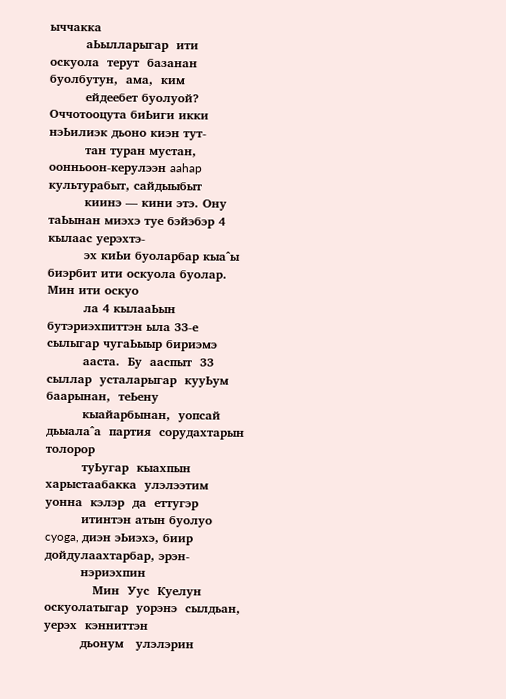ыччакка
         аЬылларыгар  ити  оскуола  терут  базанан  буолбутун,  ама,  ким
         ейдеебет буолуой? Оччотооцута биЬиги икки нэЬилиэк дьоно киэн тут-
         тан туран мустан, оонньоон-керулээн aahap культурабыт, сайдыыбыт
         киинэ — кини этэ. Ону таЬынан миэхэ туе бэйэбэр 4 кылаас уерэхтэ-
         эх киЬи буоларбар кыа^ы биэрбит ити оскуола буолар. Мин ити оскуо
         ла 4 кылааЬын бутэриэхпиттэн ыла 33-е сылыгар чугаЬыыр бириэмэ
         ааста.  Бу  ааспыт  33  сыллар  усталарыгар  кууЬум  баарынан,  теЬену
         кыайарбынан,  уопсай  дьыала^а  партия  сорудахтарын  толорор
         туЬугар  кыахпын  харыстаабакка  улэлээтим  уонна  кэлэр  да  еттугэр
         итинтэн атын буолуо cyoga, диэн эЬиэхэ, биир дойдулаахтарбар, эрэн-
         нэриэхпин
            Мин  Уус  Куелун  оскуолатыгар  уорэнэ  сылдьан,  уерэх  кэнниттэн
         дьонум   улэлэрин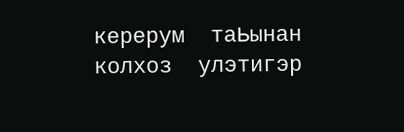керерум  таЬынан  колхоз  улэтигэр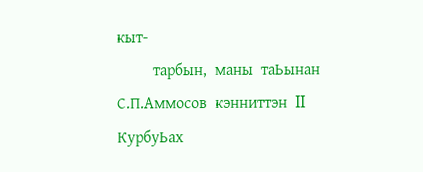кыт-
         тарбын,  маны  таЬынан  С.П.Аммосов  кэнниттэн  II  КурбуЬах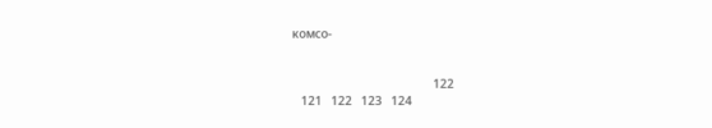комсо-


                                               122
   121   122   123   124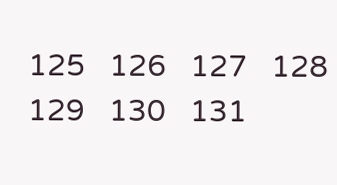125   126   127   128   129   130   131